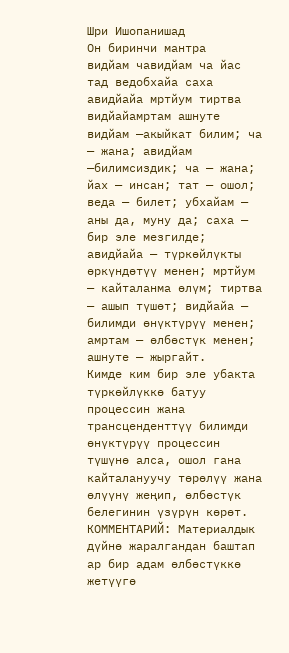Шри Ишопанишад
Он биринчи мантра
видйам чавидйам ча йас
тад ведобхайа саха
авидйайа мртйум тиртва
видйайамртам ашнуте
видйам —акыйкат билим; ча — жана; авидйам —билимсиздик; ча — жана; йах — инсан; тат — ошол; веда — билет; убхайам — аны да, муну да; саха — бир эле мезгилде; авидйайа — түркөйлүкты өркүндөтүү менен; мртйум — кайталанма өлүм; тиртва — ашып түшөт; видйайа — билимди өнүктүрүү менен; амртам — өлбөстүк менен; ашнуте — жыргайт.
Кимде ким бир эле убакта түркөйлүккө батуу процессин жана трансценденттүү билимди өнүктүрүү процессин түшүнө алса, ошол гана кайталануучу төрөлүү жана өлүүнү жеңип, өлбөстүк белегинин үзүрүн көрөт.
КОММЕНТАРИЙ: Материалдык дүйнө жаралгандан баштап ар бир адам өлбөстүккө жетүүгө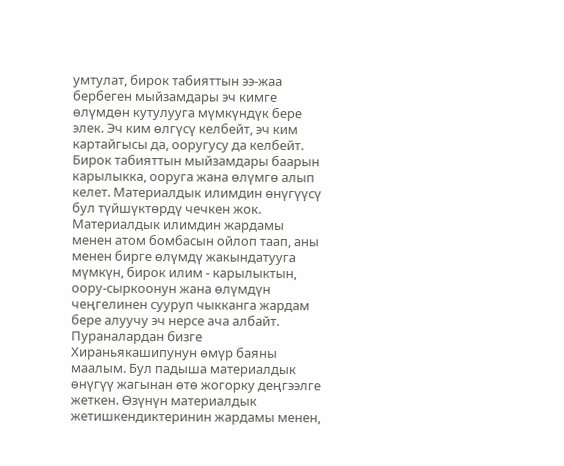умтулат, бирок табияттын ээ-жаа бербеген мыйзамдары эч кимге өлүмдөн кутулууга мүмкүндүк бере элек. Эч ким өлгүсү келбейт, эч ким картайгысы да, ооругусу да келбейт. Бирок табияттын мыйзамдары баарын карылыкка, ооруга жана өлүмгө алып келет. Материалдык илимдин өнүгүүсү бул түйшүктөрдү чечкен жок. Материалдык илимдин жардамы менен атом бомбасын ойлоп таап, аны менен бирге өлүмдү жакындатууга мүмкүн, бирок илим - карылыктын, оору-сыркоонун жана өлүмдүн чеңгелинен сууруп чыкканга жардам бере алуучу эч нерсе ача албайт.
Пураналардан бизге Хираньякашипунун өмүр баяны маалым. Бул падыша материалдык өнүгүү жагынан өтө жогорку деңгээлге жеткен. Өзүнүн материалдык жетишкендиктеринин жардамы менен,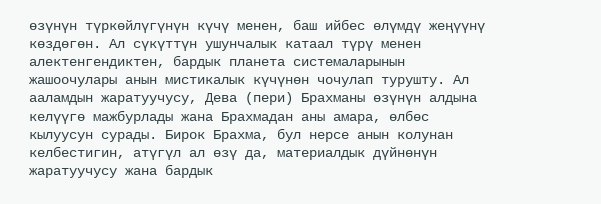өзүнүн түркөйлүгүнүн күчү менен, баш ийбес өлүмдү жеңүүнү көздөгөн. Ал сүкүттүн ушунчалык катаал түрү менен алектенгендиктен, бардык планета системаларынын жашоочулары анын мистикалык күчүнөн чочулап турушту. Ал ааламдын жаратуучусу, Дева (пери) Брахманы өзүнүн алдына келүүгө мажбурлады жана Брахмадан аны амара, өлбөс кылуусун сурады. Бирок Брахма, бул нерсе анын колунан келбестигин, атүгүл ал өзү да, материалдык дүйнөнүн жаратуучусу жана бардык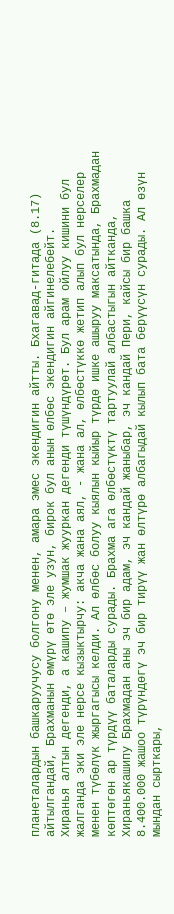планеталардын башкаруучусу болгону менен, амара эмес экендигин айтты. Бхагавад-гитада (8.17) айтылгандай, Брахманын өмүрү өтө эле узун, бирок бул анын өлбөс экендигин айгинелебейт.
Хиранья алтын дегенди, а кашипу – жумшак жууркан дегенди түшүндүрөт. Бул арам ойлуу кишини бул жалганда эки эле нерсе кызыктырчу: акча жана аял, - жана ал, өлбөстүккө жетип алып бул нерселер менен түбөлүк жыргагысы келди. Ал өлбөс болуу кыялын кыйыр түрдө ишке ашыруу максатында, Брахмадан көптөгөн ар түрдүү баталарды сурады. Брахма ага өлбөстүктү тартуулай албастыгын айтканда, Хираньякашипу Брахмадан аны эч бир адам, эч кандай жаныбар, эч кандай Пери, кайсы бир башка 8.400.000 жашоо түрүндөгү эч бир тирүү жан өлтүрө албагыдай кылып бата берүүсүн сурады. Ал өзүн мындан сырткары,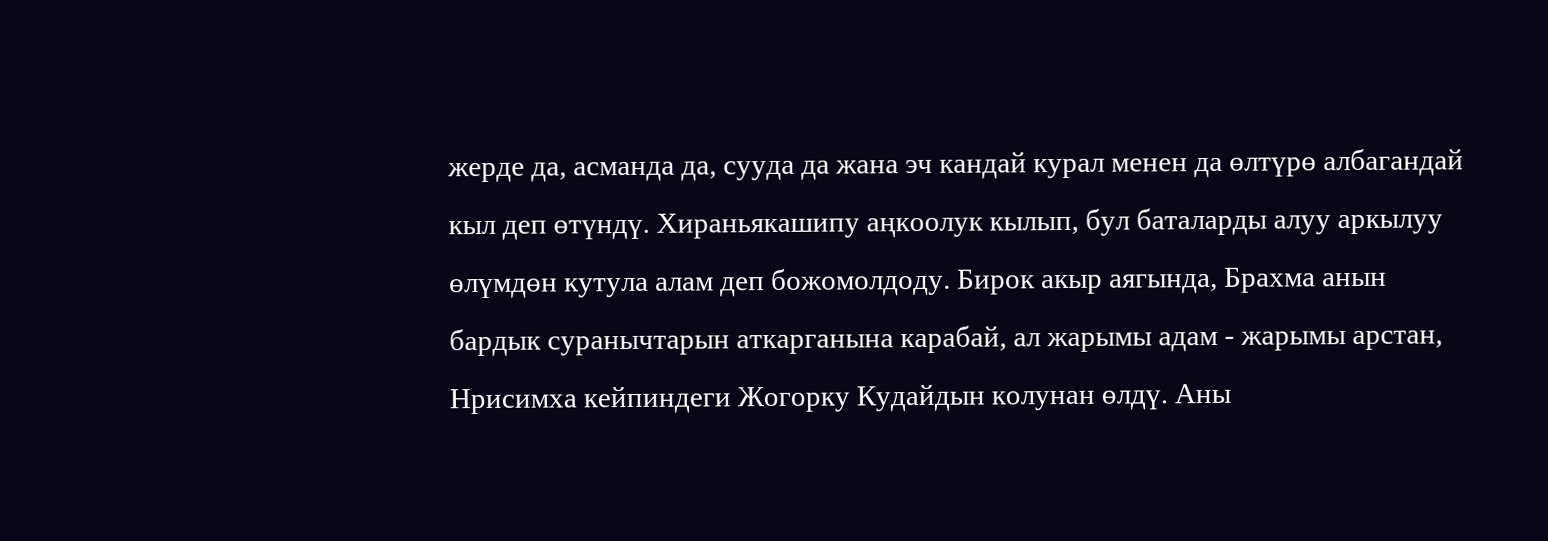жерде да, асманда да, сууда да жана эч кандай курал менен да өлтүрө албагандай кыл деп өтүндү. Хираньякашипу аңкоолук кылып, бул баталарды алуу аркылуу өлүмдөн кутула алам деп божомолдоду. Бирок акыр аягында, Брахма анын бардык суранычтарын аткарганына карабай, ал жарымы адам - жарымы арстан, Нрисимха кейпиндеги Жогорку Кудайдын колунан өлдү. Аны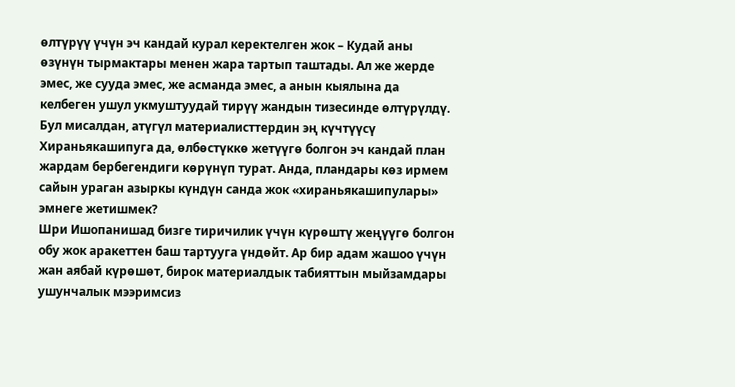өлтүрүү үчүн эч кандай курал керектелген жок – Кудай аны өзүнүн тырмактары менен жара тартып таштады. Ал же жерде эмес, же сууда эмес, же асманда эмес, а анын кыялына да келбеген ушул укмуштуудай тирүү жандын тизесинде өлтүрүлдү.
Бул мисалдан, атүгүл материалисттердин эң күчтүүсү Хираньякашипуга да, өлбөстүккө жетүүгө болгон эч кандай план жардам бербегендиги көрүнүп турат. Анда, пландары көз ирмем сайын ураган азыркы күндүн санда жок «хираньякашипулары» эмнеге жетишмек?
Шри Ишопанишад бизге тиричилик үчүн күрөштү жеңүүгө болгон обу жок аракеттен баш тартууга үндөйт. Ар бир адам жашоо үчүн жан аябай күрөшөт, бирок материалдык табияттын мыйзамдары ушунчалык мээримсиз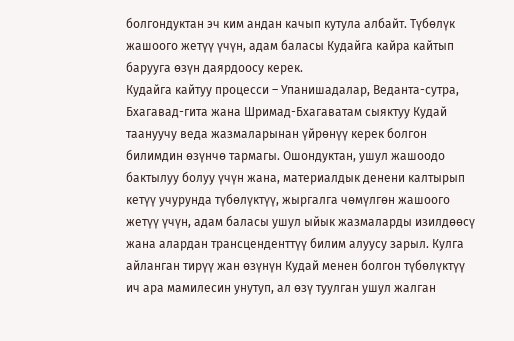болгондуктан эч ким андан качып кутула албайт. Түбөлүк жашоого жетүү үчүн, адам баласы Кудайга кайра кайтып барууга өзүн даярдоосу керек.
Кудайга кайтуу процесси – Упанишадалар, Веданта-сутра, Бхагавад-гита жана Шримад-Бхагаватам сыяктуу Кудай таануучу веда жазмаларынан үйрөнүү керек болгон билимдин өзүнчө тармагы. Ошондуктан, ушул жашоодо бактылуу болуу үчүн жана, материалдык денени калтырып кетүү учурунда түбөлүктүү, жыргалга чөмүлгөн жашоого жетүү үчүн, адам баласы ушул ыйык жазмаларды изилдөөсү жана алардан трансценденттүү билим алуусу зарыл. Кулга айланган тирүү жан өзүнүн Кудай менен болгон түбөлүктүү ич ара мамилесин унутуп, ал өзү туулган ушул жалган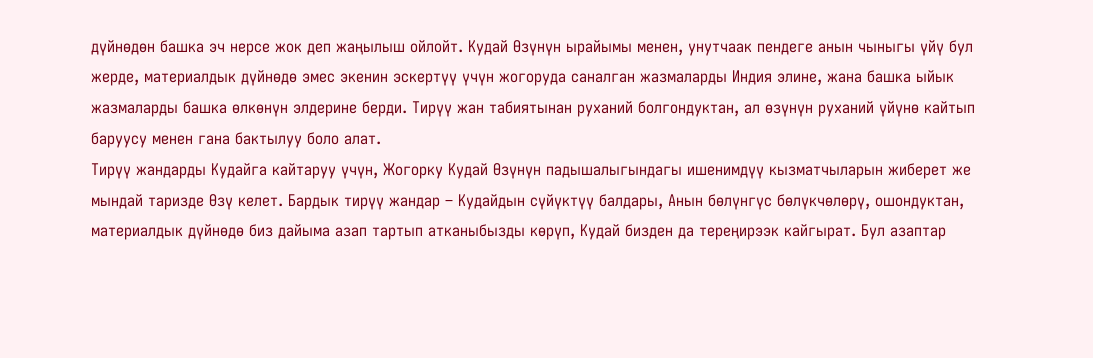дүйнөдөн башка эч нерсе жок деп жаңылыш ойлойт. Кудай Өзүнүн ырайымы менен, унутчаак пендеге анын чыныгы үйү бул жерде, материалдык дүйнөдө эмес экенин эскертүү үчүн жогоруда саналган жазмаларды Индия элине, жана башка ыйык жазмаларды башка өлкөнүн элдерине берди. Тирүү жан табиятынан руханий болгондуктан, ал өзүнүн руханий үйүнө кайтып баруусу менен гана бактылуу боло алат.
Тирүү жандарды Кудайга кайтаруу үчүн, Жогорку Кудай Өзүнүн падышалыгындагы ишенимдүү кызматчыларын жиберет же мындай таризде Өзү келет. Бардык тирүү жандар – Кудайдын сүйүктүү балдары, Анын бөлүнгүс бөлүкчөлөрү, ошондуктан, материалдык дүйнөдө биз дайыма азап тартып атканыбызды көрүп, Кудай бизден да тереңирээк кайгырат. Бул азаптар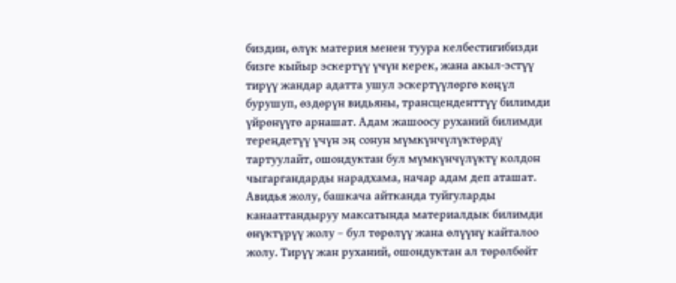биздин, өлүк материя менен туура келбестигибизди бизге кыйыр эскертүү үчүн керек, жана акыл-эстүү тирүү жандар адатта ушул эскертүүлөргө көңүл бурушуп, өздөрүн видьяны, трансценденттүү билимди үйрөнүүгө арнашат. Адам жашоосу руханий билимди тереңдетүү үчүн эң сонун мүмкүнчүлүктөрдү тартуулайт, ошондуктан бул мүмкүнчүлүктү колдон чыгаргандарды нарадхама, начар адам деп аташат.
Авидья жолу, башкача айтканда туйгуларды канааттандыруу максатында материалдык билимди өнүктүрүү жолу – бул төрөлүү жана өлүүнү кайталоо жолу. Тирүү жан руханий, ошондуктан ал төрөлбөйт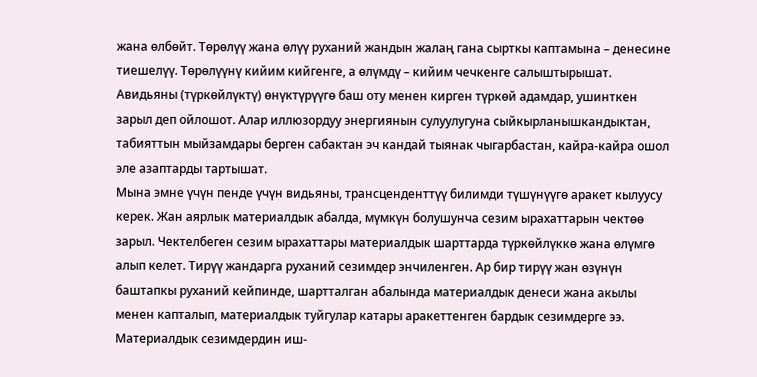жана өлбөйт. Төрөлүү жана өлүү руханий жандын жалаң гана сырткы каптамына – денесине тиешелүү. Төрөлүүнү кийим кийгенге, а өлүмдү – кийим чечкенге салыштырышат. Авидьяны (түркөйлүктү) өнүктүрүүгө баш оту менен кирген түркөй адамдар, ушинткен зарыл деп ойлошот. Алар иллюзордуу энергиянын сулуулугуна сыйкырланышкандыктан, табияттын мыйзамдары берген сабактан эч кандай тыянак чыгарбастан, кайра-кайра ошол эле азаптарды тартышат.
Мына эмне үчүн пенде үчүн видьяны, трансценденттүү билимди түшүнүүгө аракет кылуусу керек. Жан аярлык материалдык абалда, мүмкүн болушунча сезим ырахаттарын чектөө зарыл. Чектелбеген сезим ырахаттары материалдык шарттарда түркөйлүккө жана өлүмгө алып келет. Тирүү жандарга руханий сезимдер энчиленген. Ар бир тирүү жан өзүнүн баштапкы руханий кейпинде, шартталган абалында материалдык денеси жана акылы менен капталып, материалдык туйгулар катары аракеттенген бардык сезимдерге ээ. Материалдык сезимдердин иш-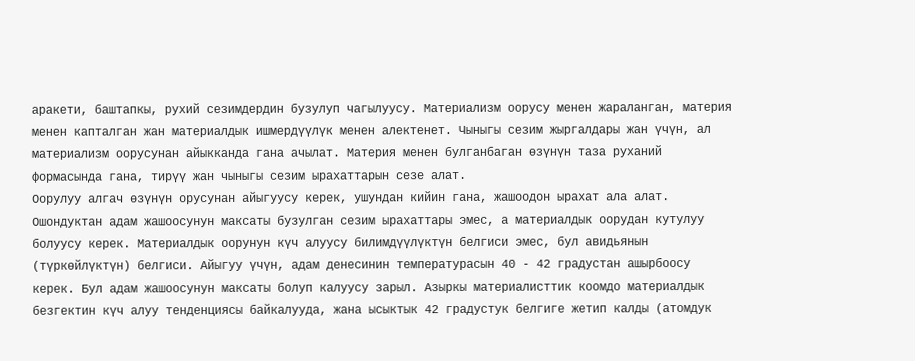аракети, баштапкы, рухий сезимдердин бузулуп чагылуусу. Материализм оорусу менен жараланган, материя менен капталган жан материалдык ишмердүүлүк менен алектенет. Чыныгы сезим жыргалдары жан үчүн, ал материализм оорусунан айыкканда гана ачылат. Материя менен булганбаган өзүнүн таза руханий формасында гана, тирүү жан чыныгы сезим ырахаттарын сезе алат.
Оорулуу алгач өзүнүн орусунан айыгуусу керек, ушундан кийин гана, жашоодон ырахат ала алат. Ошондуктан адам жашоосунун максаты бузулган сезим ырахаттары эмес, а материалдык оорудан кутулуу болуусу керек. Материалдык оорунун күч алуусу билимдүүлүктүн белгиси эмес, бул авидьянын (түркөйлүктүн) белгиси. Айыгуу үчүн, адам денесинин температурасын 40 - 42 градустан ашырбоосу керек. Бул адам жашоосунун максаты болуп калуусу зарыл. Азыркы материалисттик коомдо материалдык безгектин күч алуу тенденциясы байкалууда, жана ысыктык 42 градустук белгиге жетип калды (атомдук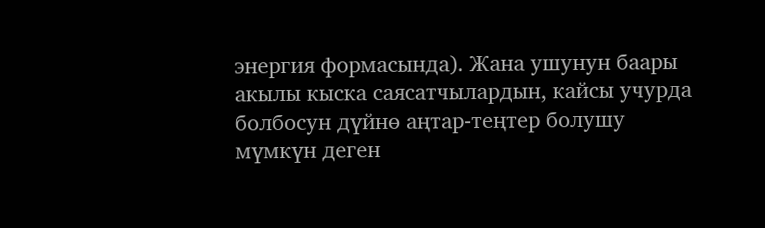энергия формасында). Жана ушунун баары акылы кыска саясатчылардын, кайсы учурда болбосун дүйнө аңтар-теңтер болушу мүмкүн деген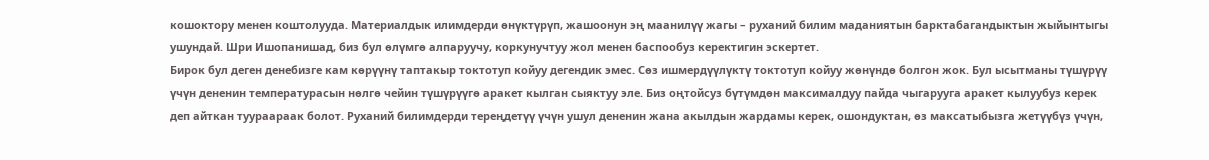кошоктору менен коштолууда. Материалдык илимдерди өнүктүрүп, жашоонун эң маанилүү жагы – руханий билим маданиятын барктабагандыктын жыйынтыгы ушундай. Шри Ишопанишад, биз бул өлүмгө алпаруучу, коркунучтуу жол менен баспообуз керектигин эскертет.
Бирок бул деген денебизге кам көрүүнү таптакыр токтотуп койуу дегендик эмес. Сөз ишмердүүлүктү токтотуп койуу жөнүндө болгон жок. Бул ысытманы түшүрүү үчүн дененин температурасын нөлгө чейин түшүрүүгө аракет кылган сыяктуу эле. Биз оңтойсуз бүтүмдөн максималдуу пайда чыгарууга аракет кылуубуз керек деп айткан туураараак болот. Руханий билимдерди тереңдетүү үчүн ушул дененин жана акылдын жардамы керек, ошондуктан, өз максатыбызга жетүүбүз үчүн,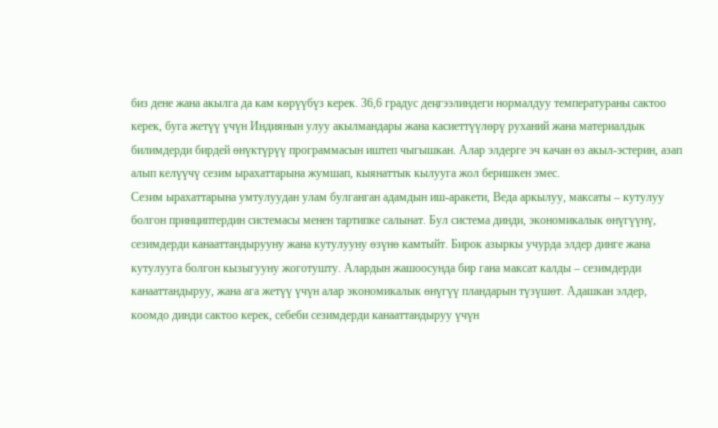биз дене жана акылга да кам көрүүбүз керек. 36,6 градус деңгээлиндеги нормалдуу температураны сактоо керек, буга жетүү үчүн Индиянын улуу акылмандары жана касиеттүүлөрү руханий жана материалдык билимдерди бирдей өнүктүрүү программасын иштеп чыгышкан. Алар элдерге эч качан өз акыл-эстерин, азап алып келүүчү сезим ырахаттарына жумшап, кыянаттык кылууга жол беришкен эмес.
Сезим ырахаттарына умтулуудан улам булганган адамдын иш-аракети, Веда аркылуу, максаты – кутулуу болгон принциптердин системасы менен тартипке салынат. Бул система динди, экономикалык өнүгүүнү, сезимдерди канааттандырууну жана кутулууну өзүнө камтыйт. Бирок азыркы учурда элдер динге жана кутулууга болгон кызыгууну жоготушту. Алардын жашоосунда бир гана максат калды – сезимдерди канааттандыруу, жана ага жетүү үчүн алар экономикалык өнүгүү пландарын түзүшөт. Адашкан элдер, коомдо динди сактоо керек, себеби сезимдерди канааттандыруу үчүн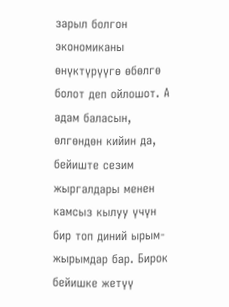зарыл болгон экономиканы өнүктүрүүгө өбөлгө болот деп ойлошот. А адам баласын, өлгөндөн кийин да, бейиште сезим жыргалдары менен камсыз кылуу үчүн бир топ диний ырым-жырымдар бар. Бирок бейишке жетүү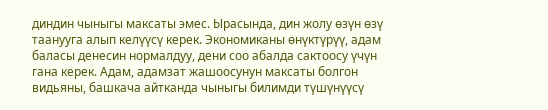диндин чыныгы максаты эмес. Ырасында, дин жолу өзүн өзү таанууга алып келүүсү керек. Экономиканы өнүктүрүү, адам баласы денесин нормалдуу, дени соо абалда сактоосу үчүн гана керек. Адам, адамзат жашоосунун максаты болгон видьяны, башкача айтканда чыныгы билимди түшүнүүсү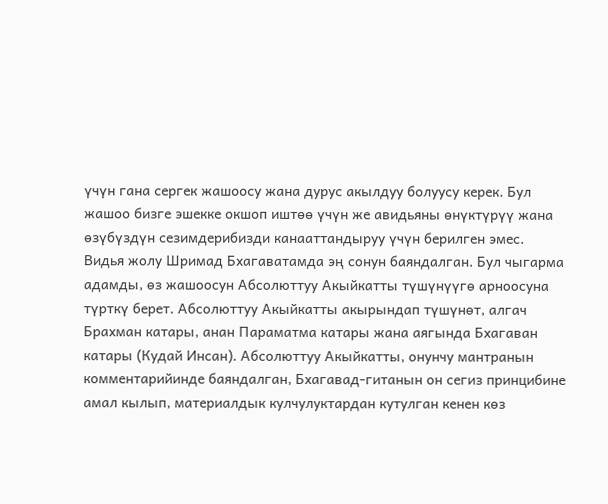үчүн гана сергек жашоосу жана дурус акылдуу болуусу керек. Бул жашоо бизге эшекке окшоп иштөө үчүн же авидьяны өнүктүрүү жана өзүбүздүн сезимдерибизди канааттандыруу үчүн берилген эмес.
Видья жолу Шримад Бхагаватамда эң сонун баяндалган. Бул чыгарма адамды, өз жашоосун Абсолюттуу Акыйкатты түшүнүүгө арноосуна түрткү берет. Абсолюттуу Акыйкатты акырындап түшүнөт, алгач Брахман катары, анан Параматма катары жана аягында Бхагаван катары (Кудай Инсан). Абсолюттуу Акыйкатты, онунчу мантранын комментарийинде баяндалган, Бхагавад-гитанын он сегиз принцибине амал кылып, материалдык кулчулуктардан кутулган кенен көз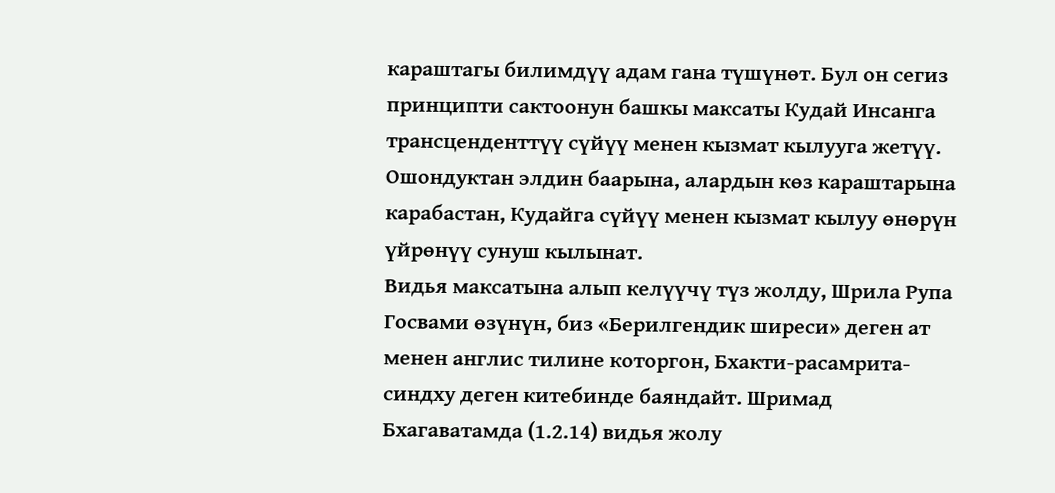караштагы билимдүү адам гана түшүнөт. Бул он сегиз принципти сактоонун башкы максаты Кудай Инсанга трансценденттүү сүйүү менен кызмат кылууга жетүү. Ошондуктан элдин баарына, алардын көз караштарына карабастан, Кудайга сүйүү менен кызмат кылуу өнөрүн үйрөнүү сунуш кылынат.
Видья максатына алып келүүчү түз жолду, Шрила Рупа Госвами өзүнүн, биз «Берилгендик ширеси» деген ат менен англис тилине которгон, Бхакти-расамрита-синдху деген китебинде баяндайт. Шримад Бхагаватамда (1.2.14) видья жолу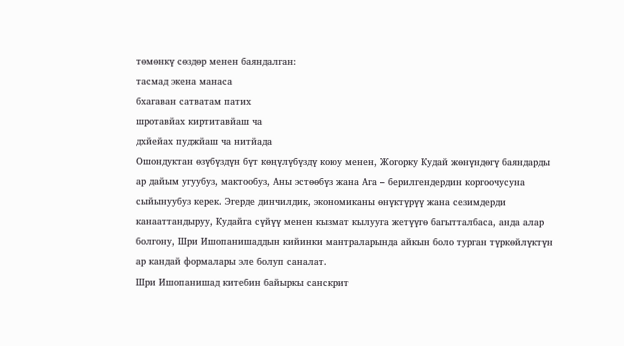төмөнкү сөздөр менен баяндалган:
тасмад экена манаса
бхагаван сатватам патих
шротавйах киртитавйаш ча
дхйейах пуджйаш ча нитйада
Ошондуктан өзүбүздүн бүт көңүлүбүздү коюу менен, Жогорку Кудай жөнүндөгү баяндарды ар дайым угуубуз, мактообуз, Аны эстөөбүз жана Ага – берилгендердин коргоочусуна сыйынуубуз керек. Эгерде динчилдик, экономиканы өнүктүрүү жана сезимдерди канааттандыруу, Кудайга сүйүү менен кызмат кылууга жетүүгө багытталбаса, анда алар болгону, Шри Ишопанишаддын кийинки мантраларында айкын боло турган түркөйлүктүн ар кандай формалары эле болуп саналат.
Шри Ишопанишад китебин байыркы санскрит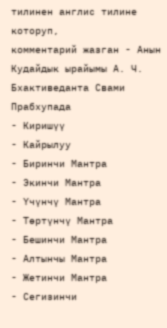тилинен англис тилине которуп,
комментарий жазган - Анын Кудайдык ырайымы А. Ч. Бхактиведанта Свами Прабхупада
- Киришүү
- Кайрылуу
- Биринчи Мантра
- Экинчи Мантра
- Үчүнчү Мантра
- Төртүнчү Мантра
- Бешинчи Мантра
- Алтынчы Мантра
- Жетинчи Мантра
- Сегизинчи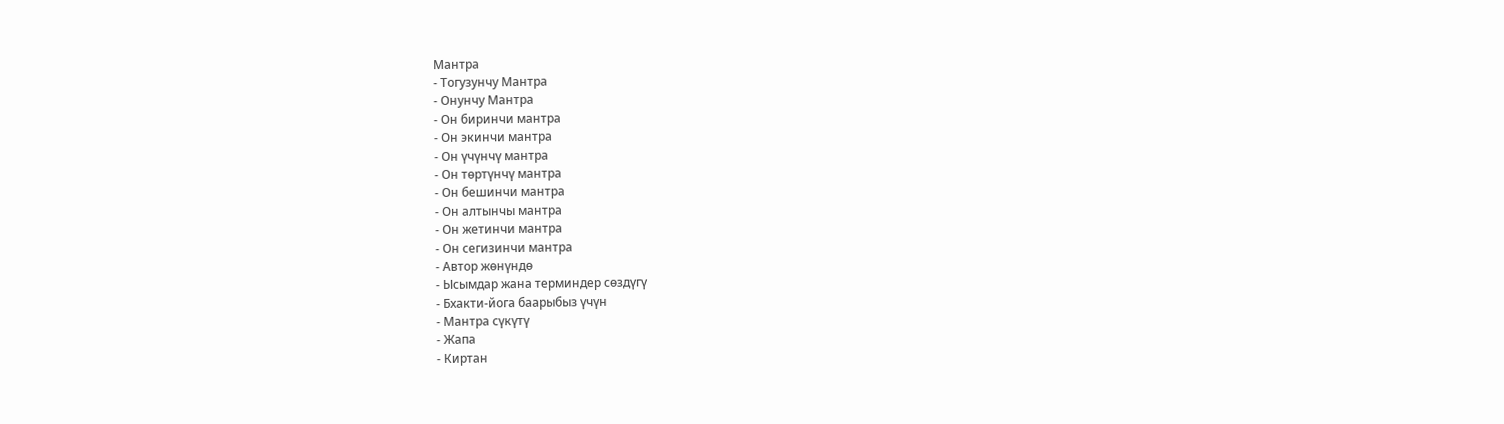Мантра
- Тогузунчу Мантра
- Онунчу Мантра
- Он биринчи мантра
- Он экинчи мантра
- Он үчүнчү мантра
- Он төртүнчү мантра
- Он бешинчи мантра
- Он алтынчы мантра
- Он жетинчи мантра
- Он сегизинчи мантра
- Автор жөнүндө
- Ысымдар жана терминдер сөздүгү
- Бхакти-йога баарыбыз үчүн
- Мантра сүкүтү
- Жапа
- Киртан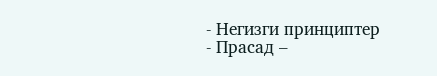- Негизги принциптер
- Прасад –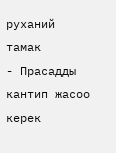руханий тамак
- Прасадды кантип жасоо керек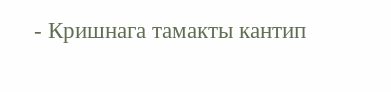- Кришнага тамакты кантип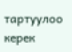тартуулоо керек